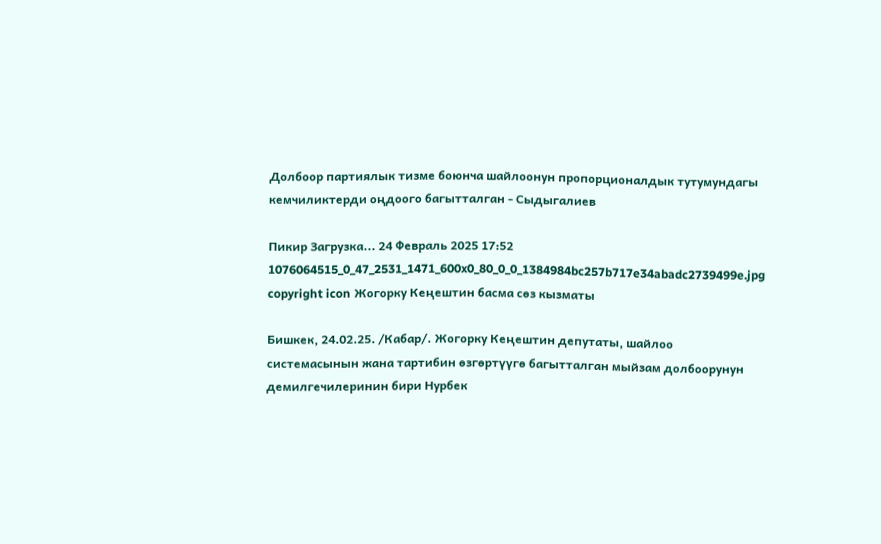Долбоор партиялык тизме боюнча шайлоонун пропорционалдык тутумундагы кемчиликтерди оңдоого багытталган - Сыдыгалиев

Пикир Загрузка... 24 Февраль 2025 17:52
1076064515_0_47_2531_1471_600x0_80_0_0_1384984bc257b717e34abadc2739499e.jpg
copyright icon Жогорку Кеңештин басма сөз кызматы

Бишкек, 24.02.25. /Кабар/. Жогорку Кеңештин депутаты, шайлоо системасынын жана тартибин өзгөртүүгө багытталган мыйзам долбоорунун демилгечилеринин бири Нурбек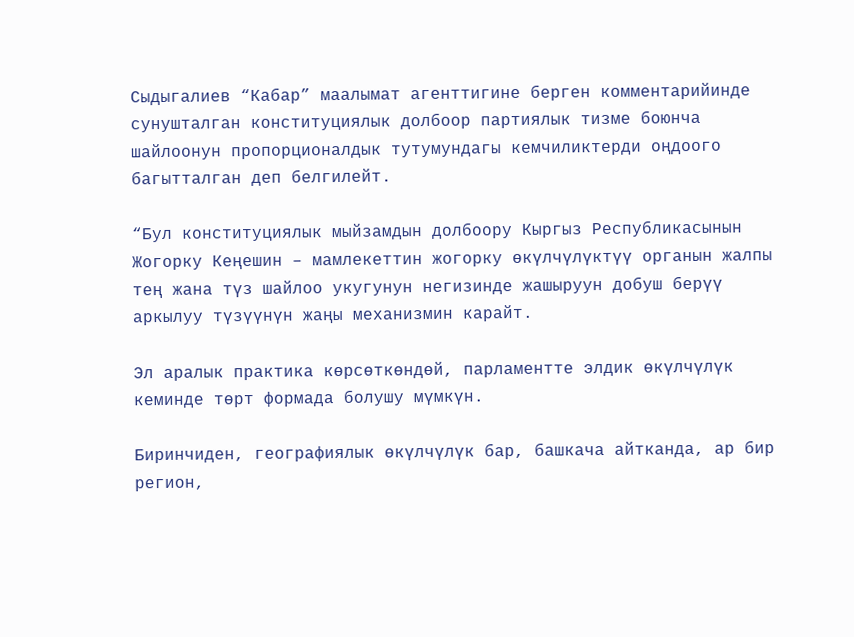Сыдыгалиев “Кабар” маалымат агенттигине берген комментарийинде сунушталган конституциялык долбоор партиялык тизме боюнча шайлоонун пропорционалдык тутумундагы кемчиликтерди оңдоого багытталган деп белгилейт.

“Бул конституциялык мыйзамдын долбоору Кыргыз Республикасынын Жогорку Кеңешин – мамлекеттин жогорку өкүлчүлүктүү органын жалпы тең жана түз шайлоо укугунун негизинде жашыруун добуш берүү аркылуу түзүүнүн жаңы механизмин карайт.

Эл аралык практика көрсөткөндөй, парламентте элдик өкүлчүлүк кеминде төрт формада болушу мүмкүн.

Биринчиден, географиялык өкүлчүлүк бар, башкача айтканда, ар бир регион,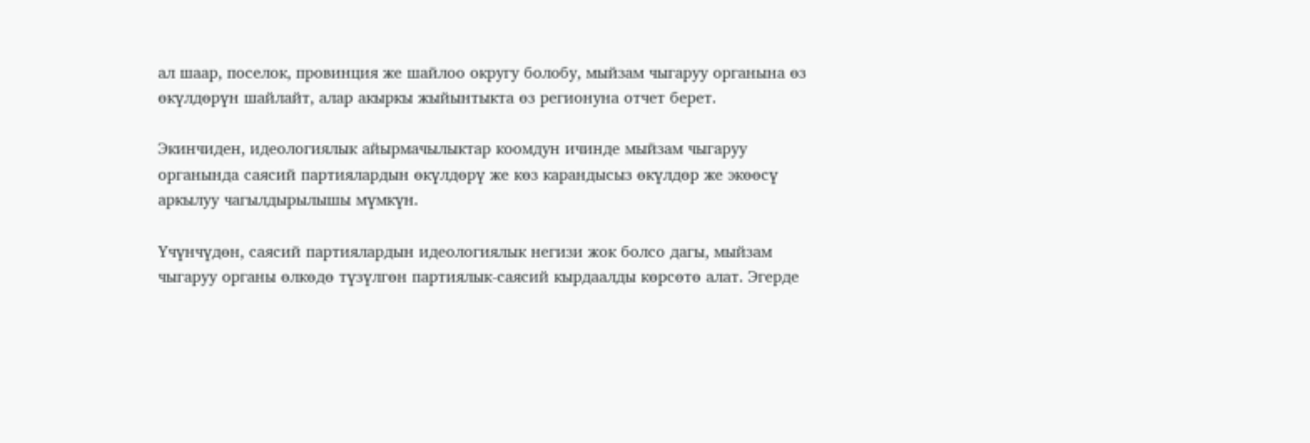ал шаар, поселок, провинция же шайлоо округу болобу, мыйзам чыгаруу органына өз өкүлдөрүн шайлайт, алар акыркы жыйынтыкта өз регионуна отчет берет.

Экинчиден, идеологиялык айырмачылыктар коомдун ичинде мыйзам чыгаруу органында саясий партиялардын өкүлдөрү же көз карандысыз өкүлдөр же экөөсү аркылуу чагылдырылышы мүмкүн.

Үчүнчүдөн, саясий партиялардын идеологиялык негизи жок болсо дагы, мыйзам чыгаруу органы өлкөдө түзүлгөн партиялык-саясий кырдаалды көрсөтө алат. Эгерде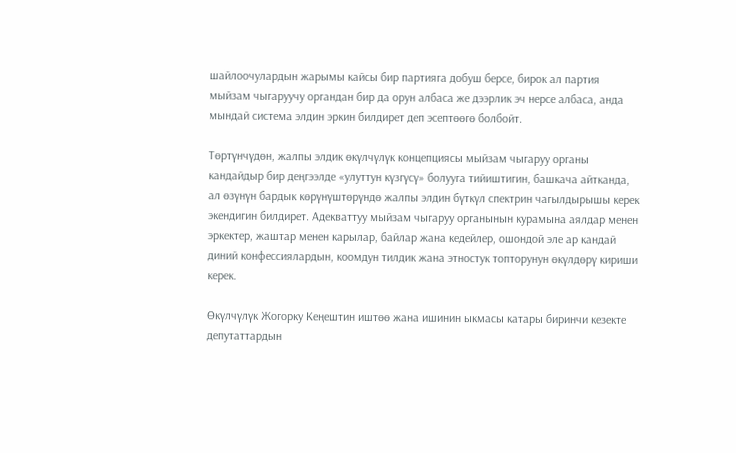шайлоочулардын жарымы кайсы бир партияга добуш берсе, бирок ал партия мыйзам чыгаруучу органдан бир да орун албаса же дээрлик эч нерсе албаса, анда мындай система элдин эркин билдирет деп эсептөөгө болбойт.

Төртүнчүдөн, жалпы элдик өкүлчүлүк концепциясы мыйзам чыгаруу органы кандайдыр бир деңгээлде «улуттун күзгүсү» болууга тийиштигин, башкача айтканда, ал өзүнүн бардык көрүнүштөрүндө жалпы элдин бүткүл спектрин чагылдырышы керек экендигин билдирет. Адекваттуу мыйзам чыгаруу органынын курамына аялдар менен эркектер, жаштар менен карылар, байлар жана кедейлер, ошондой эле ар кандай диний конфессиялардын, коомдун тилдик жана этностук топторунун өкүлдөрү кириши керек.

Өкүлчүлүк Жогорку Кеңештин иштөө жана ишинин ыкмасы катары биринчи кезекте депутаттардын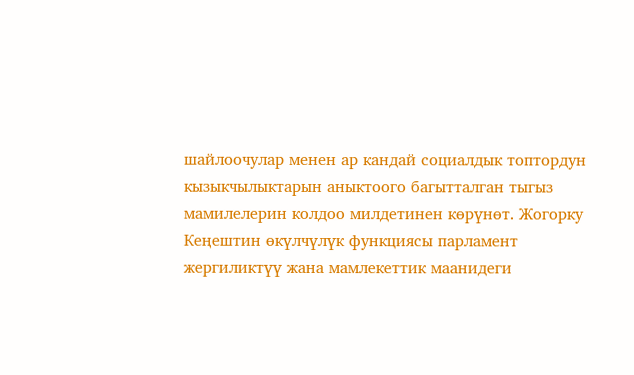шайлоочулар менен ар кандай социалдык топтордун кызыкчылыктарын аныктоого багытталган тыгыз мамилелерин колдоо милдетинен көрүнөт. Жогорку Кеңештин өкүлчүлүк функциясы парламент жергиликтүү жана мамлекеттик маанидеги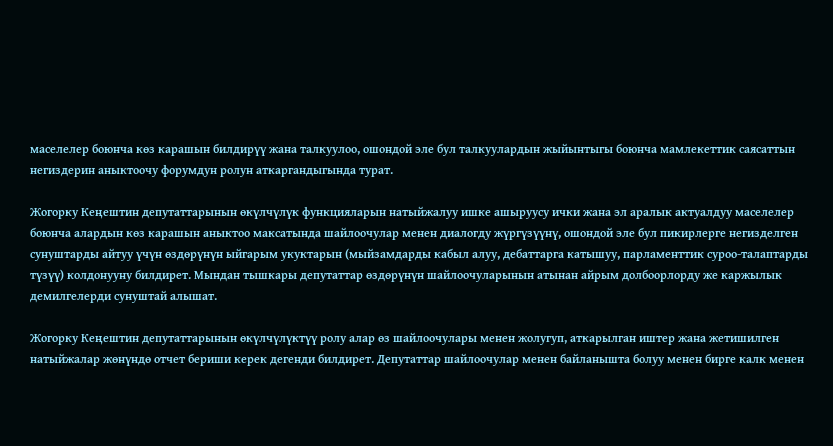маселелер боюнча көз карашын билдирүү жана талкуулоо, ошондой эле бул талкуулардын жыйынтыгы боюнча мамлекеттик саясаттын негиздерин аныктоочу форумдун ролун аткаргандыгында турат.

Жогорку Кеңештин депутаттарынын өкүлчүлүк функцияларын натыйжалуу ишке ашыруусу ички жана эл аралык актуалдуу маселелер боюнча алардын көз карашын аныктоо максатында шайлоочулар менен диалогду жүргүзүүнү, ошондой эле бул пикирлерге негизделген сунуштарды айтуу үчүн өздөрүнүн ыйгарым укуктарын (мыйзамдарды кабыл алуу, дебаттарга катышуу, парламенттик суроо-талаптарды түзүү) колдонууну билдирет. Мындан тышкары депутаттар өздөрүнүн шайлоочуларынын атынан айрым долбоорлорду же каржылык демилгелерди сунуштай алышат.

Жогорку Кеңештин депутаттарынын өкүлчүлүктүү ролу алар өз шайлоочулары менен жолугуп, аткарылган иштер жана жетишилген натыйжалар жөнүндө отчет бериши керек дегенди билдирет. Депутаттар шайлоочулар менен байланышта болуу менен бирге калк менен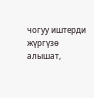чогуу иштерди жүргүзө алышат,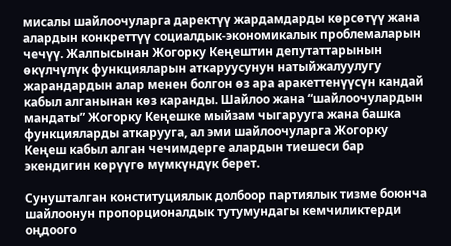мисалы шайлоочуларга даректүү жардамдарды көрсөтүү жана алардын конкреттүү социалдык-экономикалык проблемаларын чечүү. Жалпысынан Жогорку Кеңештин депутаттарынын өкүлчүлүк функцияларын аткаруусунун натыйжалуулугу жарандардын алар менен болгон өз ара аракеттенүүсүн кандай кабыл алганынан көз каранды. Шайлоо жана “шайлоочулардын мандаты” Жогорку Кеңешке мыйзам чыгарууга жана башка функцияларды аткарууга, ал эми шайлоочуларга Жогорку Кеңеш кабыл алган чечимдерге алардын тиешеси бар экендигин көрүүгө мүмкүндүк берет.

Сунушталган конституциялык долбоор партиялык тизме боюнча шайлоонун пропорционалдык тутумундагы кемчиликтерди оңдоого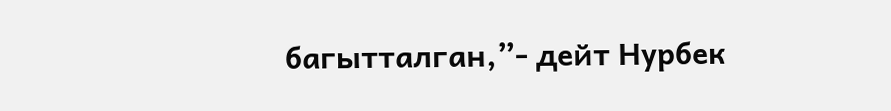багытталган,”- дейт Нурбек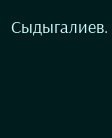Сыдыгалиев.